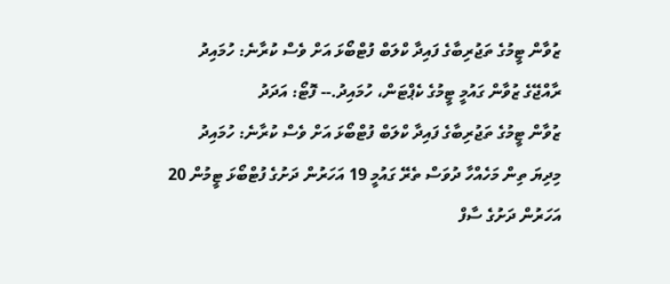ޒުވާން ޓީމުގެ ތަޖުރިބާގެ ފައިދާ ކްލަބް ފުޓްބޯޅަ އަށް ވެސް ކުރާނެ: ހުމައިދު
ރާއްޖޭގެ ޒުވާން ގައުމީ ޓީމުގެ ކެޕްޓަން، ހުމައިދު.-- ފޮޓޯ: އަދަދު
ޒުވާން ޓީމުގެ ތަޖުރިބާގެ ފައިދާ ކްލަބް ފުޓްބޯޅަ އަށް ވެސް ކުރާނެ: ހުމައިދު
މިދިޔަ ތިން މަހެއްހާ ދުވަސް ތެރޭ ގައުމީ 19 އަހަރުން ދަށުގެ ފުޓްބޯޅަ ޓީމުން 20 އަހަރުން ދަށުގެ ސާފް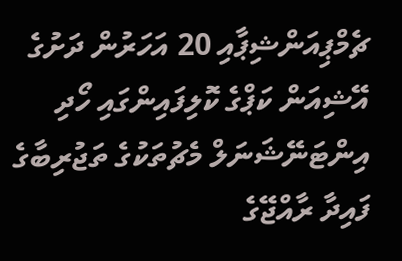ޗެމްޕިއަންޝިޕާއި 20 އަހަރުން ދަށުގެ އޭޝިއަން ކަޕްގެ ކޮލިފައިންގައި ހޯދި އިންޓަނޭޝަނަލް މެޗުތަކުގެ ތަޖުރިބާގެ ފައިދާ ރާއްޖޭގެ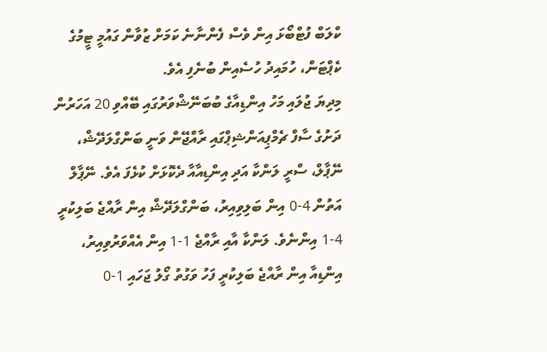ކްލަބް ފުޓްބޯޅަ އިން ވެސް ފެންނާނެ ކަމަށް ޒުވާން ގައުމީ ޓީމުގެ ކެޕްޓަން، ހުމައިދު ހުސެއިން ބުނެފި އެވެ.
މިދިޔަ ޖުލައި މަހު އިންޑިއާގެ ބުބަނޭޝްވަރުގައި ބޭއްވި 20 އަހަރުން ދަށުގެ ސާފް ޗެމްޕިއަންޝިޕްގައި ރާއްޖޭން ވަނީ ބަންގްލަދޭޝް، ނޭޕާލް، ސްރީ ލަންކާ އަދި އިންޑިއާއާ ދެކޮޅަށް ކުޅެފަ އެވެ. ނޭޕާލް އަތުން 4-0 އިން ބަލިވިއިރު، ބަންގްލަދޭޝް އިން ރާއްޖެ ބަލިކުރީ 4-1 އިންނެވެ. ލަންކާ އާއި ރާއްޖެ 1-1 އިން އެއްވަރުވިއިރު، އިންޑިއާ އިން ރާއްޖެ ބަލިކުރީ ފަހު ވަގުތު ގޯލު ޖަހައި 1-0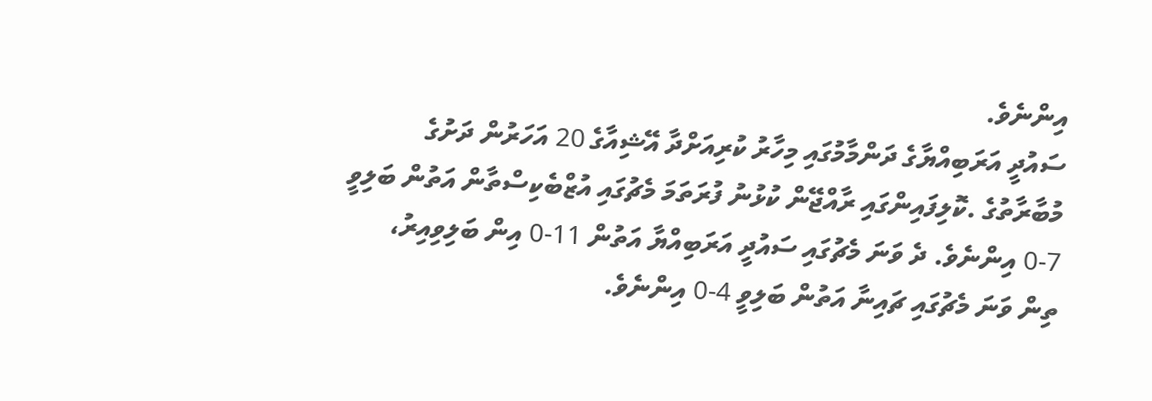އިންނެވެ.
ސައުދީ އަރަބިއްޔާގެ ދަންމާމުގައި މިހާރު ކުރިއަށްދާ އޭޝިއާގެ 20 އަހަރުން ދަށުގެ މުބާރާތުގެ .ކޮލިފައިންގައި ރާއްޖޭން ކުޅުނު ފުރަތަމަ މެޗުގައި އުޒްބެކިސްތާން އަތުން ބަލިވީ 7-0 އިންނެވެ. ދެ ވަނަ މެޗުގައި ސައުދީ އަރަބިއްޔާ އަތުން 11-0 އިން ބަލިވިއިރު، ތިން ވަނަ މެޗުގައި ޗައިނާ އަތުން ބަލިވީ 4-0 އިންނެވެ.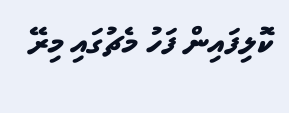ކޮލިފައިން ފަހު މެޗުގައި މިރޭ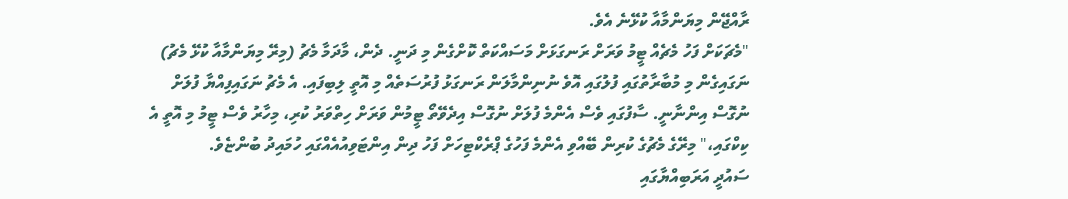ރާއްޖޭން މިޔަންމާއާ ކުޅޭނެ އެވެ.
"މެޗަކަށް ފަހު މެޗެއް ޓީމު ވަރަށް ރަނގަޅަށް މަސައްކަތް ކޮށްގެން މި ދަނީ. ދެން، މާދަމާ މެޗު (މިރޭ މިޔަންމާއާ ކުޅޭ މެޗު) ނަގައިގެން މި މުބާރާތުގައި ފުލުގައި އޮވެ ނުނިންމާލަން ރަނގަޅު ފުރުސަތެއް މި އޮތީ ލިބިފައި. އެ މެޗު ނަގައިފިއްޔާ ފުލަށް ނުގޮސް އިންނާނީ. ސާފުގައި ވެސް އެންމެ ފުލަށް ނުގޮސް އިދެވޭތޯ ޓީމުން ވަރަށް ހިތްވަރު ކުރި، މިހާރު ވެސް ޓީމު މި އޮތީ އެ ކިކްގައި،" މިރޭގެ މެޗުގެ ކުރިން ބޭއްވި އެންމެ ފަހުގެ ޕްރެކްޓިހަށް ފަހު ދިން އިންޓަވިއުއެއްގައި ހުމައިދު ބުންޏެވެ.
ސައުދީ އަރަބިއްޔާގައި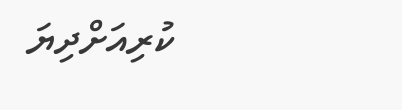ކުރިއަށްދިޔަ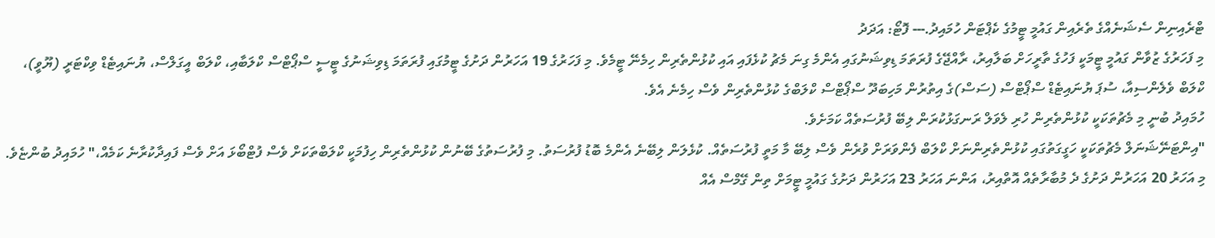ޓްރެއިނިން ސެޝަނެއްގެ ތެރެއިން ގައުމީ ޓީމުގެ ކެޕްޓަން ހުމައިދު.--- ފޮޓޯ: އަދަދު
މި ފަހަރުގެ ޒުވާން ގައުމީ ޓީމަކީ ފަހުގެ ތާރީހަށް ބަލާއިރު، ރާއްޖޭގެ ފުރަތަމަ ޑިވިޝަނުގައި އެންމެ ގިނަ މެޗު ކުޅެފައި އައި ކުޅުންތެރިން ހިމެނޭ ޓީމެވެ. މި ފަހަރުގެ 19 އަހަރުން ދަށުގެ ޓީމުގައި ފުރަތަމަ ޑިވިޝަނުގެ ޓީސީ ސްޕޯޓްސް ކްލަބާއި، ކްލަބް އީގަލްސް، ޔުނައިޓެޑް ވިކްޓަރީ (ޔޫވީ)، ކްލަބް ވެލެންސިއާ، ސުޕަ ޔުނައިޓެޑް ސްޕޯޓްސް (ސަސް)ގެ އިތުރުން މަހިބަދޫ ސްޕޯޓްސް ކްލަބްގެ ކުޅުންތެރިން ވެސް ހިމެނެ އެވެ.
ހުމައިދު ބުނީ މި މެޗުތަކަކީ ކުޅުންތެރިން ހުރި ލެވަލް ރަނގަޅުކުރަން ލިބޭ ފުރުސަތެއް ކަމަށެވެ.
"އިންޓަނޭޝަނަލް މެޗުތަކަކީ ހަގީގަތުގައި ކުޅުންތެރިންނަށް ކްލަބް ފެންވަރަށް ވުރެން ވެސް ލިބޭ މާ މަތީ ފުރުސަތެއް. ކުޅެލަން ލިބޭނެ އެންމެ ބޮޑު ފުރުސަތު. މި ފުރުސަތުގެ ބޭނުން ކުޅުންތެރިން ހިފުމަކީ ކްލަބްތަކަށް ވެސް ފުޓްބޯޅަ އަށް ވެސް ފައިދާކުރާނެ ކަމެއް،" ހުމައިދު ބުންޏެވެ.
މި އަހަރު 20 އަހަރުން ދަށުގެ ދެ މުބާރާތެއް އޮތްއިރު، އަންނަ އަހަރު 23 އަހަރުން ދަށުގެ ގައުމީ ޓީމަށް ތިން ގޭމްސް އެއް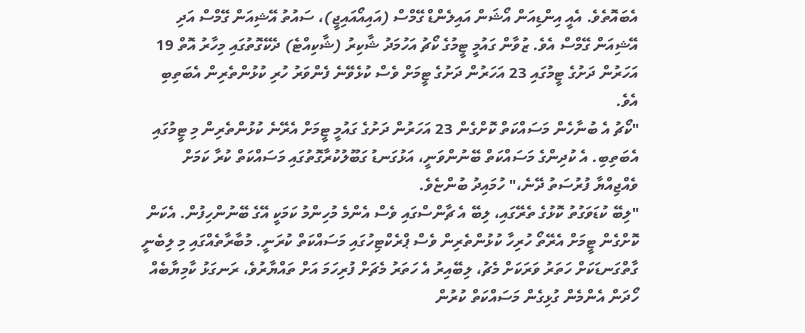އެބައޮތެވެ. އެއީ އިންޑިއަން އޯޝަން އައިލެންޑް ގޭމްސް (އައިއޯއައިޖީ)، ސައުތު އޭޝިއަން ގޭމްސް އަދި އޭޝިއަން ގޭމްސް އެވެ. ޒުވާން ގައުމީ ޓީމުގެ ކޯޗު އަހުމަދު ޝާކިރު (ޝާކިއްޓެ) ދެކޭގޮތުގައި މިހާރު އޮތް 19 އަހަރުން ދަށުގެ ޓީމުގައި 23 އަހަރުން ދަށުގެ ޓީމަށް ވެސް ކުޅެވޭނެ ފެންވަރު ހުރި ކުޅުންތެރިން އެބަތިބި އެވެ.
"ކޯޗު އެ ބުނާހެން މަސައްކަތް ކޮށްގެން 23 އަހަރުން ދަށުގެ ގައުމީ ޓީމަށް އެރޭނެ ކުޅުންތެރިން މި ޓީމުގައި އެބަތިބި. އެ ކުދިންގެ މަސައްކަތް ބޭނުންވަނީ، އަޅުގަނޑު ގަބޫލުކުރާގޮތުގައި މަސައްކަތް ކުރާ ކަމަށް ވެއްޖިއްޔާ ފުރުސަތު ދޭނެ،" ހުމައިދު ބުންޏެވެ.
"ލިބޭ ކުޑަވަގުތު ކޮޅުގެ ތެރޭގައި، ލިބޭ އެ ޗާންސްގައި ވެސް އެންމެ މުހިންމު ކަމަކީ އޭގެ ބޭނުންހިފުން. އެކަން ކޮށްގެން ޓީމަށް އެރޭތޯ ހުރިހާ ކުޅުންތެރިން ވެސް ޕްރެކްޓިހުގައި މަސައްކަތް ކުރަނީ. މުބާރާތެއްގައި މި ލިބެނީ ގާތްގަނޑަކަށް ހަތަރު ވަރަކަށް މެޗު، ލިބޭއިރު އެ ހަތަރު މެޗަށް ފުރިހަމަ އަށް ތައްޔާރުވެ، ރަނގަޅު ކާމިޔާބެއް ހޯދަން އެންމެން ގުޅިގެން މަސައްކަތް ކުރުން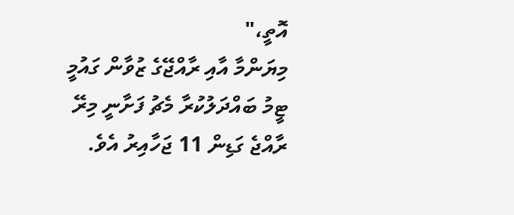އޮތީ،"
މިޔަންމާ އާއި ރާއްޖޭގެ ޒުވާން ގައުމީ ޓީމު ބައްދަލުކުރާ މެޗު ފަށާނީ މިރޭ ރާއްޖެ ގަޑިން 11 ޖަހާއިރު އެވެ.